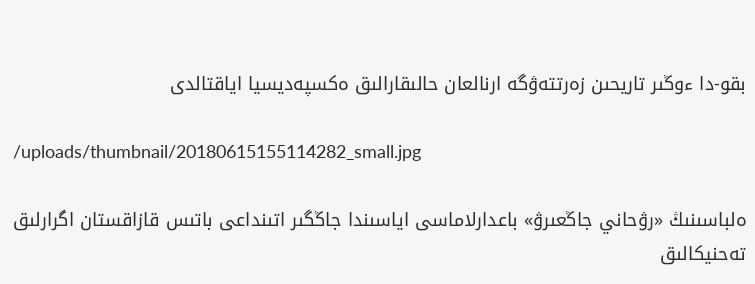بقو-دا ءوڭىر تاريحىن زەرتتەۋگە ارنالعان حالىقارالىق ەكسپەديسيا اياقتالدى

/uploads/thumbnail/20180615155114282_small.jpg

ەلباسىنىڭ «رۋحاني جاڭعىرۋ» باعدارلاماسى اياسىندا جاڭگىر اتىنداعى باتىس قازاقستان اگرارلىق تەحنيكالىق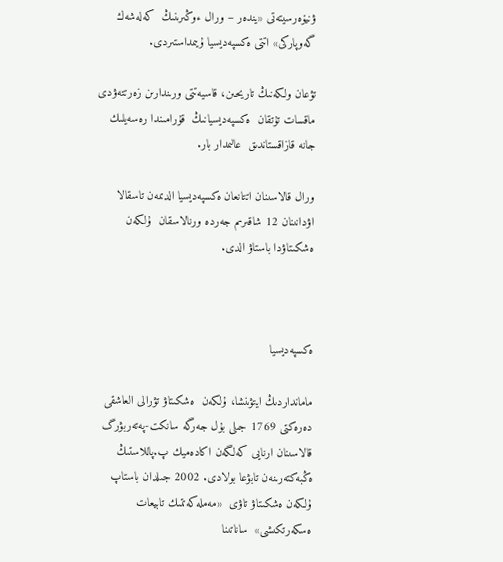ۋنيۆەرسيتەتى «يندەر – ورال ءوڭىرىنىڭ  كەلەشەك گەوپاركى» اتتى ەكسپەديسيا ۇيىمداستىردى.

تۋعان ولكەنىڭ تاريحىن، قاسيەتتى ورىندارىن زەرتتەۋدى ماقسات تۇتقان  ەكسپەديسيانىڭ  قۇرامىندا رەسەيلىك جانە قازاقستاندىق  عالىمدار بار.

ورال قالاسىنان اتتانعان ەكسپەديسيا الدىمەن تاسقالا اۋدانىنان 12 شاقىرىم جەردە ورنالاسقان  ۇلكەن ەشكىتاۋدا باستاۋ الدى.



ەكسپەديسيا

مامانداردىڭ ايتۋىنشا، ۇلكەن  ەشكىتاۋ تۋرالى العاشقى دەرەكتى 1769 جىلى بۇل جەرگە سانكت-پەتەربۋرگ قالاسىنان ارنايى كەلگەن اكادەميك پ.پاللاستىڭ ەڭبەكتەرىنەن تابۋعا بولادى. 2002 جىلدان باستاپ  ۇلكەن ەشكىتاۋ تاۋى  «مەملەكەتتىك تابيعات ەسكەرتكىشى»  ساناتىنا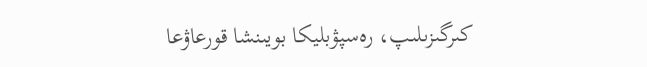كىرگىزىلىپ، رەسپۋبليكا بويىنشا قورعاۋعا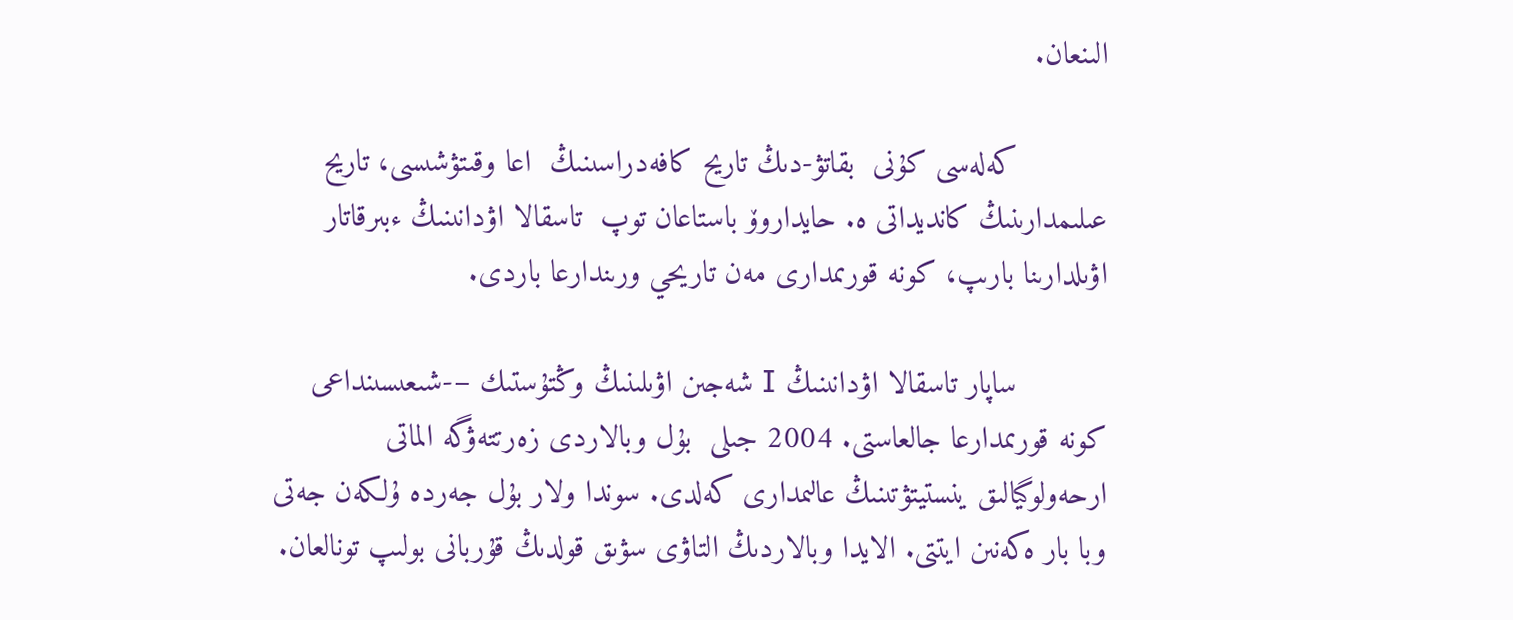الىنعان.

          كەلەسى كۇنى  بقاتۋ-دىڭ تاريح كافەدراسىنىڭ  اعا وقىتۋشىسى، تاريح عىلىمدارىنىڭ كانديداتى ە. حايداروۆ باستاعان توپ  تاسقالا اۋدانىنىڭ ءبىرقاتار اۋىلدارىنا بارىپ، كونە قورىمدارى مەن تاريحي ورىندارعا باردى.

          ساپار تاسقالا اۋدانىنىڭ I شەجىن اۋىلىنىڭ وڭتۇستىك –-شىعىسىنداعى كونە قورىمدارعا جالعاستى. 2004 جىلى  بۇل وبالاردى زەرتتەۋگە الماتى ارحەولوگيالىق ينستيتۋتىنىڭ عالىمدارى كەلدى. سوندا ولار بۇل جەردە ۇلكەن جەتى وبا بار ەكەنىن ايتتى. الايدا وبالاردىڭ التاۋى سۋىق قولدىڭ قۇربانى بولىپ تونالعان.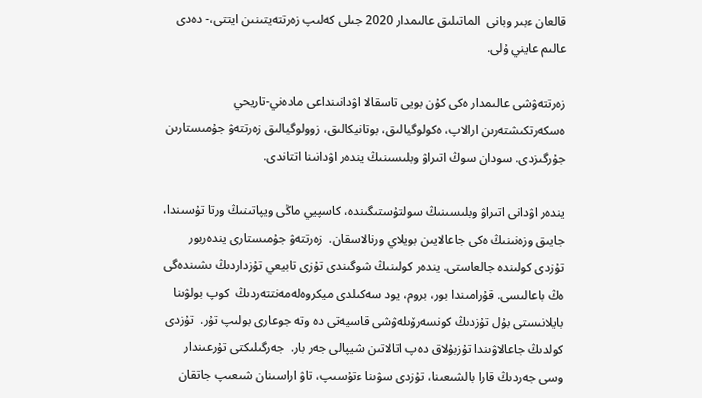قالعان ءبىر وبانى  الماتىلىق عالىمدار 2020 جىلى كەلىپ زەرتتەيتىنىن ايتتى،- دەدى عالىم عايني ۇلى.

زەرتتەۋشى عالىمدار ەكى كۇن بويى تاسقالا اۋدانىنداعى مادەني-تاريحي ەسكەرتكىشتەرىن ارالاپ، ەكولوگيالىق، بوتانيكالىق، زوولوگيالىق زەرتتەۋ جۇمىستارىن جۇرگىزدى. سودان سوڭ اتىراۋ وبلىسىنىڭ يندەر اۋدانىنا اتتاندى.

يندەر اۋدانى اتىراۋ وبلىسىنىڭ سولتۇستىگىندە، كاسپيي ماڭى ويپاتىنىڭ ورتا تۇسىندا، جايىق وزەنىنىڭ ەكى جاعالايىن بويلاي ورنالاسقان.  زەرتتەۋ جۇمىستارى يندەربور تۇزدى كولىندە جالعاستى. يندەر كولىنىڭ شوگىندى تۇزى تابيعي تۇزداردىڭ ىشىندەگى ەڭ باعالىسى. قۇرامىندا بور، بروم، يود سەكىلدى ميكروەلەمەنتتەردىڭ  كوپ بولۋىنا بايلانىستى بۇل تۇزدىڭ كونسەرۆىلەۋشى قاسيەتى دە وتە جوعارى بولىپ تۇر.  تۇزدى كولدىڭ جاعالاۋىندا تۇزبۇلاق دەپ اتالاتىن شيپالى جەر بار.  جەرگىلىكتى تۇرعىندار وسى جەردىڭ قارا بالشىعىنا، تۇزدى سۋىنا ءتۇسىپ، تاۋ اراسىنان شىعىپ جاتقان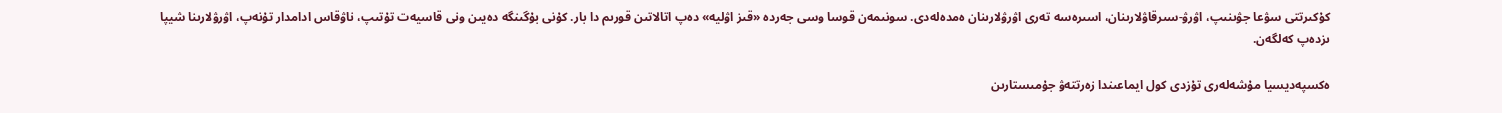كۇكىرتتى سۋعا جۋىنىپ، اۋرۋ-سىرقاۋلارىنان، اسىرەسە تەرى اۋرۋلارىنان ەمدەلەدى. سونىمەن قوسا وسى جەردە «قىز اۋليە» دەپ اتالاتىن قورىم دا بار. كۇنى بۇگىنگە دەيىن ونى قاسيەت تۇتىپ، ناۋقاس ادامدار تۇنەپ، اۋرۋلارىنا شيپا ىزدەپ كەلگەن.

ەكسپەديسيا مۇشەلەرى تۇزدى كول ايماعىندا زەرتتەۋ جۇمىستارىن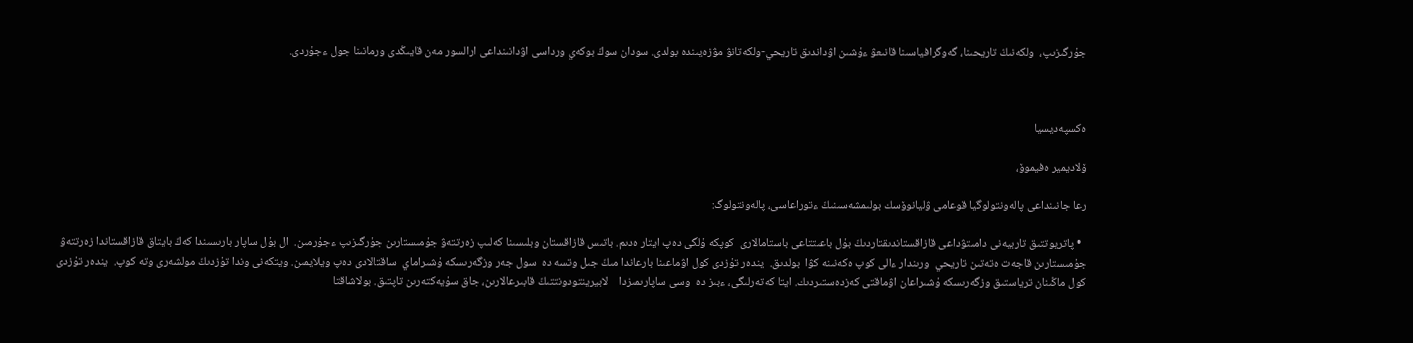جۇرگىزىپ،  ولكەنىڭ تاريحىنا، گەوگرافياسىنا قانىعۋ ءۇشىن اۋداندىق تاريحي-ولكەتانۋ مۋزەيىندە بولدى. سودان سوڭ بوكەي ورداسى اۋدانىنداعى ارالسور مەن قايىڭدى ورمانىنا جول ءجۇردى.



ەكسپەديسيا

ۆلاديمير ەفيموۆ،

رعا جانىنداعى پالەونتولوگيا قوعامى ۋليانوۆسك بولىمشەسىنىڭ ءتوراعاسى، پالەونتولوگ:

  • پاتريوتتىق تاربيەنى دامىتۋداعى قازاقستاندىقتاردىڭ بۇل باعىتتاعى باستامالارى  كوپكە ۇلگى دەپ ايتار ەدىم. باتىس قازاقستان وبلىسىنا كەلىپ زەرتتەۋ جۇمىستارىن جۇرگىزىپ ءجۇرمىن.  ال بۇل ساپار بارىسىندا كەڭ بايتاق قازاقستاندا زەرتتەۋ جۇمىستارىن قاجەت ەتەتىن تاريحي  ورىندار ءالى كوپ ەكەنىنە كۋا  بولدىق.  يندەر تۇزدى كول اۋماعىنا بارعاندا مىڭ جىل وتسە دە  سول جەر وزگەرىسكە ۇشىراماي  ساقتالادى دەپ ويلايمىن. ويتكەنى وندا تۇزدىڭ مولشەرى وتە كوپ.  يندەر تۇزدى كول ماڭىنان ترياستىق وزگەرىسكە ۇشىراعان اۋماقتى كەزدەستىردىك. ايتا كەتەرلىگى، ءبىز دە  وسى ساپارىمىزدا    لابيرينتودونتتىڭ قابىرعالارىن، جاق سۇيەكتەرىن تاپتىق. بولاشاقتا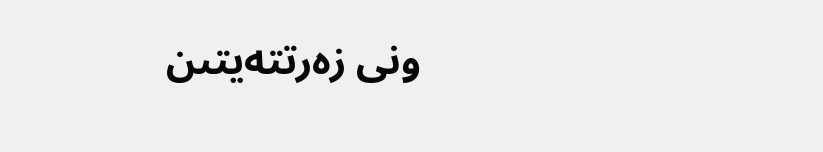ونى زەرتتەيتىن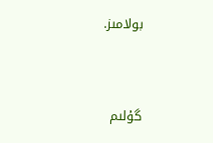بولامىز.



گۇلىم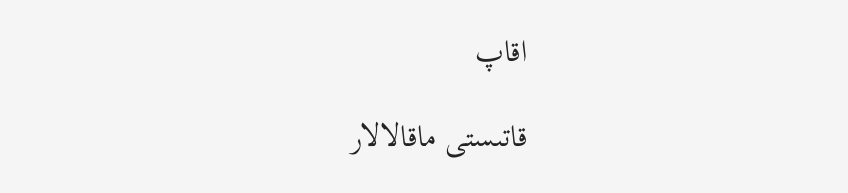اقاپ

قاتىستى ماقالالار